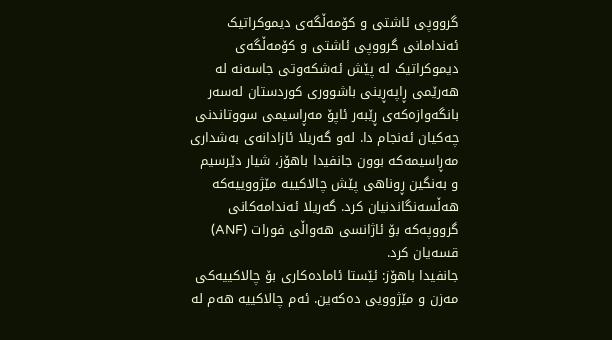گرووپی ئاشتی و کۆمەڵگەی دیموکراتیک
ئەندامانی گرووپی ئاشتی و کۆمەڵگەی دیموکراتیک لە پێش ئەشکەوتی جاسەنە لە هەرێمی ڕاپەڕینی باشووری کوردستان لەسەر بانگەوازەکەی ڕێبەر ئاپۆ مەڕاسیمی سووتاندنی چەکیان ئەنجام دا. لەو گەریلا ئازادانەی بەشداری مەڕاسیمەکە بوون جانفیدا باهۆز، شیار دێرسیم و بەنگین ڕوناهی پێش چالاکییە مێژووییەکە هەڵسەنگاندنیان کرد. گەریلا ئەندامەکانی گرووپەکە بۆ ئاژانسی هەواڵی فورات (ANF) قسەیان کرد.
جانفیدا باهۆز: ئێستا ئامادەکاری بۆ چالاکییەکی مەزن و مێژوویی دەکەین. ئەم چالاکییە هەم لە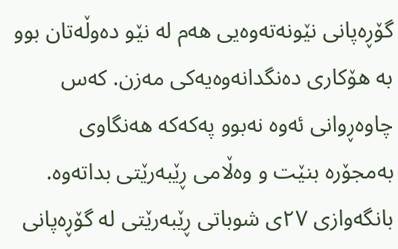گۆڕەپانی نێونەتەوەیی هەم لە نێو دەوڵەتان بوو بە هۆکاری دەنگدانەوەیەکی مەزن. کەس چاوەڕوانی ئەوە نەبوو پەکەکە هەنگاوی بەمجۆرە بنێت و وەڵامی ڕێبەرێتی بداتەوە. بانگەوازی ٢٧ی شوباتی ڕێبەرێتی لە گۆڕەپانی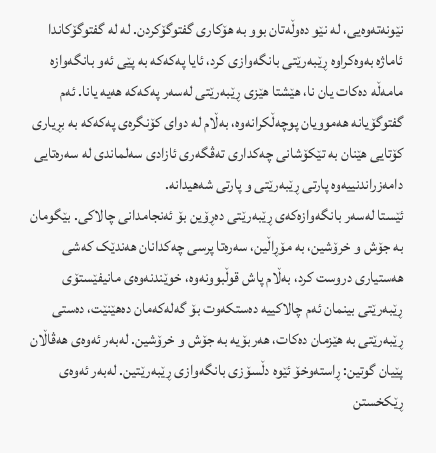نێونەتەوەیی، لە نێو دەوڵەتان بوو بە هۆکاری گفتوگۆکردن. لە لە گفتوگۆکاندا ئاماژە بەوەکراوە ڕێبەرێتی بانگەوازی کرد، ئایا پەکەکە بە پێی ئەو بانگەوازە مامەڵە دەکات یان نا، هێشتا هێزی ڕێبەرێتی لەسەر پەکەکە هەیە یانا. ئەم گفتوگۆیانە هەموویان پوچەڵکرانەوە، بەڵام لە دوای کۆنگرەی پەکەکە بە بڕیاری کۆتایی هێنان بە تێکۆشانی چەکداری تەڤگەری ئازادی سەلماندی لە سەرەتایی دامەزراندنییەوە پارتی ڕێبەرێتی و پارتی شەهیدانە.
ئێستا لەسەر بانگەوازەکەی ڕێبەرێتی دەڕۆین بۆ ئەنجامدانی چالاکی. بێگومان بە جۆش و خرۆشین، بە مۆڕاڵین، سەرەتا پرسی چەکدانان هەندێک کەشی هەستیاری دروست کرد، بەڵام پاش قوڵبوونەوە، خوێندنەوەی مانیفێستۆی ڕێبەرێتی بینمان ئەم چالاکییە دەستکەوت بۆ گەلەکەمان دەهێنێت، دەستی ڕێبەرێتی بە هێزمان دەکات، هەربۆیە بە جۆش و خرۆشین. لەبەر ئەوەی هەڤاڵان پێیان گوتین: ڕاستەوخۆ ئێوە دڵسۆزی بانگەوازی ڕێبەرێتین. لەبەر ئەوەی ڕێکخستن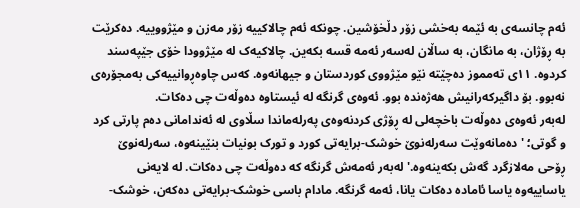ئەم چانسەی بە ئێمە بەخشی زۆر دڵخۆشین. چونکە ئەم چالاکییە زۆر مەزن و مێژووییە. دەکرێت بە ڕۆژان، بە مانگان، بە ساڵان لەسەر ئەمە قسە بکەین. چالاکیەک لە مێژوودا خۆی جێپەسند کردوە. ١١ی تەمموز دەچێتە نێو مێژووی کوردستان و جیهانەوە. کەس چاوەڕوانییەکی بەمجۆرەی نەبوو. بۆ داگیرکەرانیش هەژەندە بوو. ئەوەی گرنگە لە ئیستاوە دەوڵەت چی دەکات.
لەبەر ئەوەی دەوڵەت باخچەلی لە ڕۆژی کردنەوەی پەرلەماندا سڵاوی لە ئەندامانی دەم پارتی کرد و گوتی؛ 'دەمانەوێت سەرلەنوێ خوشک-برایەتی کورد و تورک بونیات بنێینەوە، سەرلەنوێ ڕۆحی مەلازگرد گەش بکەینەوە.' لەبەر ئەمەش گرنگە کە دەوڵەت چی دەکات. لە لایەنی یاساییەوە یاسا ئامادە دەکات یانا، ئەمە گرنگە. مادام باسی خوشک-برایەتی دەکەن، خوشک-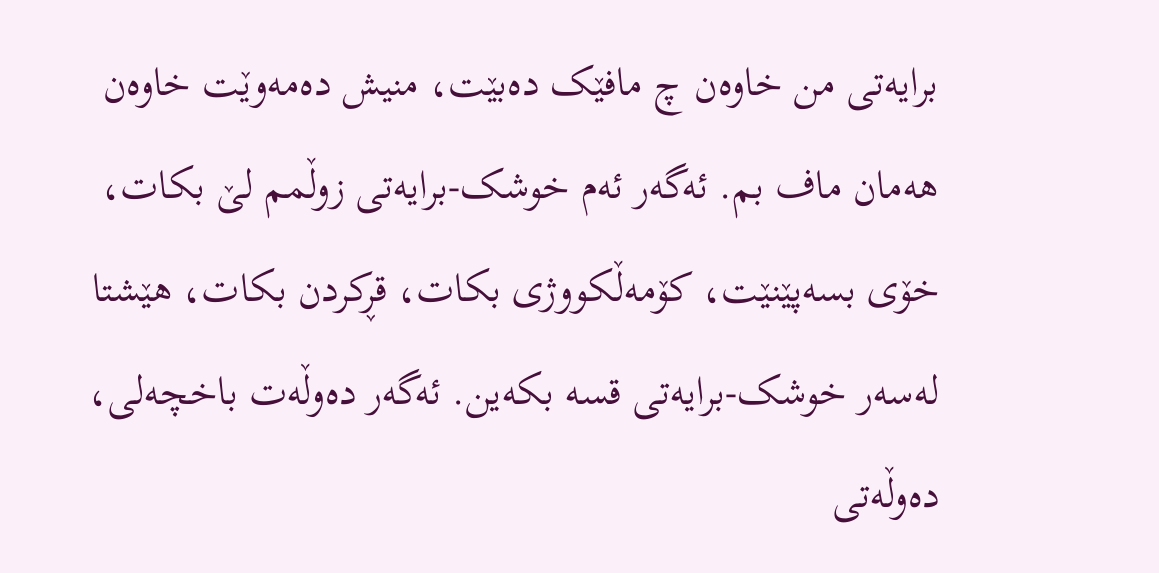برایەتی من خاوەن چ مافێک دەبێت، منیش دەمەوێت خاوەن هەمان ماف بم. ئەگەر ئەم خوشک-برایەتی زوڵمم لێ بکات، خۆی بسەپێنێت، کۆمەڵکووژی بکات، قڕکردن بکات، هێشتا لەسەر خوشک-برایەتی قسە بکەین. ئەگەر دەوڵەت باخچەلی، دەوڵەتی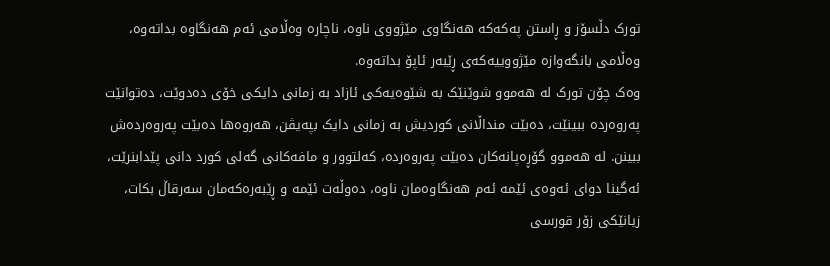تورک دڵسۆز و ڕاستن پەکەکە هەنگاوی مێژووی ناوە، ناچارە وەڵامی ئەم هەنگاوە بداتەوە، وەڵامی بانگەوازە مێژووییەکەی ڕێبەر ئاپۆ بداتەوە.
وەک چۆن تورک لە هەموو شوێنێک بە شێوەیەکی ئازاد بە زمانی دایکی خۆی دەدوێت، دەتوانێت پەروەردە ببینێت، دەبێت منداڵانی کوردیش بە زمانی دایک بپەیڤن، هەروەها دەبێت پەروەردەش ببینن. لە هەموو گۆڕەپانەکان دەبێت پەروەردە، کەلتوور و مافەکانی گەلی کورد دانی پێدابنرێت، ئەگینا دوای ئەوەی ئێمە ئەم هەنگاوەمان ناوە، دەوڵەت ئێمە و ڕێبەرەکەمان سەرقاڵ بکات، زیانێکی زۆر قورسی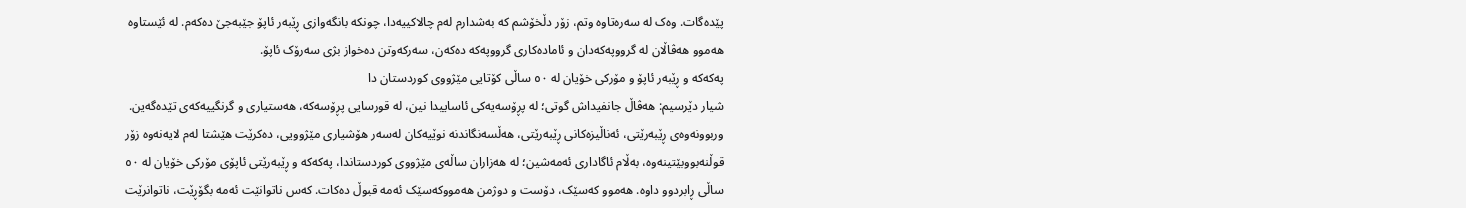پێدەگات. وەک لە سەرەتاوە وتم، زۆر دڵخۆشم کە بەشدارم لەم چالاکییەدا، چونکە بانگەوازی ڕێبەر ئاپۆ جێبەجێ دەکەم. لە ئێستاوە هەموو هەڤاڵان لە گرووپەکەدان و ئامادەکاری گرووپەکە دەکەن، سەرکەوتن دەخواز بژی سەرۆک ئاپۆ.
پەکەکە و ڕێبەر ئاپۆ و مۆرکی خۆیان لە ٥٠ ساڵی کۆتایی مێژووی کوردستان دا
شیار دێرسیم: هەڤاڵ جانفیداش گوتی؛ لە پڕۆسەیەکی ئاساییدا نین، لە قورسایی پڕۆسەکە، هەستیاری و گرنگییەکەی تێدەگەین. وربوونەوەی ڕێبەرێتی، ئەناڵیزەکانی ڕێبەرێتی، هەڵسەنگاندنە نوێیەکان لەسەر هۆشیاری مێژوویی، دەکرێت هێشتا لەم لایەنەوە زۆر قوڵنەبووبێتینەوە، بەڵام ئاگاداری ئەمەشین؛ لە هەزاران ساڵەی مێژووی کوردستاندا، پەکەکە و ڕێبەرێتی ئاپۆی مۆرکی خۆیان لە ٥٠ ساڵی ڕابردوو داوە. هەموو کەسێک، دۆست و دوژمن هەمووکەسێک ئەمە قبوڵ دەکات. کەس ناتوانێت ئەمە بگۆڕێت، ناتوانرێت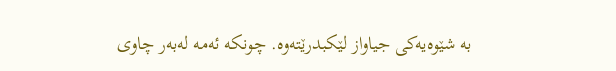بە شێوەیەکی جیاواز لێکبدرێتەوە. چونکە ئەمە لەبەر چاوی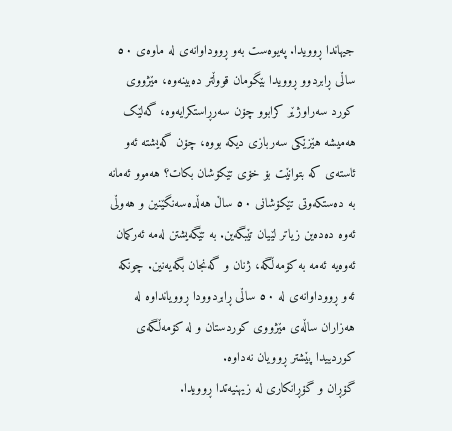جیهاندا ڕوویدا. پەیوەست بەو ڕووداوانەی لە ماوەی ٥٠ ساڵی ڕابردوو ڕوویدا بێگومان قووڵتر دەبینەوە، مێژووی کورد سەراوژێر کرابوو چۆن سەرڕاستکرایەوە، گەلێک هەمیشە هێزێکی سەربازی دیکە بووە، چۆن گەیشتە ئەو ئاستەی کە بتوانێت بۆ خۆی تێکۆشان بکات؟ هەموو ئەمانە بە دەستکەوتی تێکۆشانی ٥٠ ساڵ هەڵدەسەنگێنین و هەوڵی ئەوە دەدەین زیاتر لێیان تێبگەین. بە تێگەیشتن لەمە ئەرکمان ئەوەیە ئەمە بە کۆمەڵگە، ژنان و گەنجان بگەیەنین. چونکە ئەو ڕووداوانەی لە ٥٠ ساڵی ڕابردوودا ڕوویانداوە لە هەزاران ساڵەی مێژووی کوردستان و لە کۆمەڵگەی کوردییدا پێشتر ڕوویان نەداوە.
گۆڕان و گۆڕانکاری لە زیهنیەتدا ڕوویدا.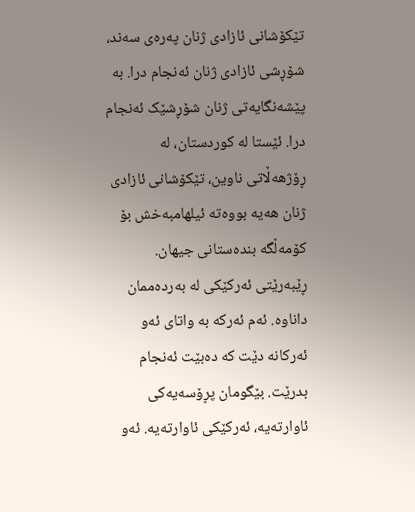تێکۆشانی ئازادی ژنان پەرەی سەند، شۆڕشی ئازادی ژنان ئەنجام درا. بە پێشەنگایەتی ژنان شۆڕشێک ئەنجام درا. ئێستا لە کوردستان، لە ڕۆژهەڵاتی ناوین، تێکۆشانی ئازادی ژنان هەیە بووەتە ئیلهامبەخش بۆ کۆمەڵگە بندەستانی جیهان. ڕێبەرێتی ئەرکێکی لە بەردەممان داناوە. ئەم ئەرکە بە واتای ئەو ئەرکانە دێت کە دەبێت ئەنجام بدرێت. بێگومان پڕۆسەیەکی ئاوارتەیە، ئەرکێکی ئاوارتەیە. ئەو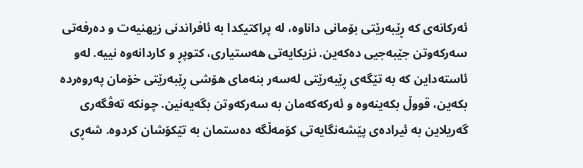ئەرکانەی کە ڕێبەرێتی بۆمانی داناوە، لە پراکتیکدا بە ئافراندنی زیهنیەت و دەرفەتی سەرکەوتن جێبەجیی دەکەین. نزیکایەتی هەستیاری، کتوپڕ و کاردانەوە نییە. لەو ئاستەداین کە بە تێگەی ڕێبەرێتی لەسەر بنەمای هۆشی ڕێبەرێتی خۆمان پەروەردە بکەین، قووڵ بکەینەوە و ئەرکەکەمان بە سەرکەوتن بگەیەنین. چونکە تەڤگەری گەریلاین بە ئیرادەی پێشەنگایەتی کۆمەڵگە دەستمان بە تێکۆشان کردوە. شەڕی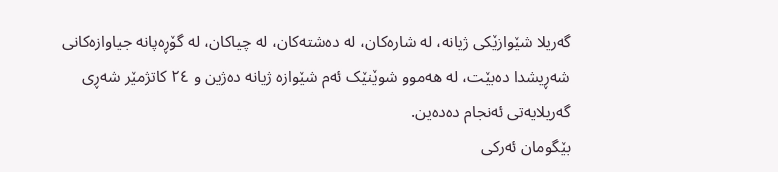گەریلا شێوازێکی ژیانە، لە شارەکان، لە دەشتەکان، لە چیاکان، لە گۆڕەپانە جیاوازەکانی شەڕیشدا دەبێت، لە هەموو شوێنێک ئەم شێوازە ژیانە دەژین و ٢٤ کاتژمێر شەڕی گەریلایەتی ئەنجام دەدەین.
بێگومان ئەرکی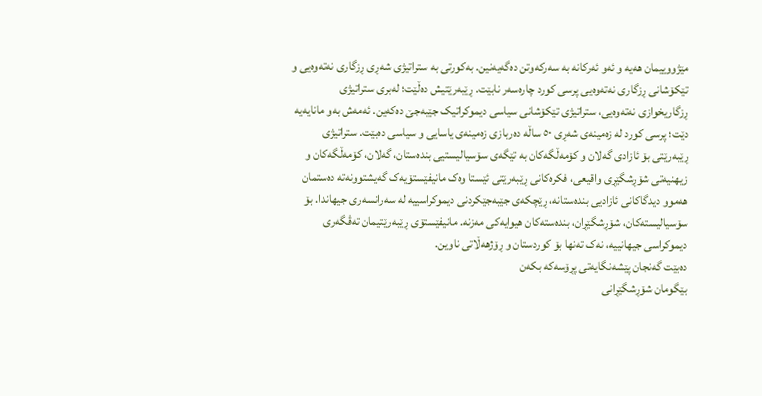مێژووییمان هەیە و ئەو ئەرکانە بە سەرکەوتن دەگەیەنین. بەکورتی بە ستراتیژی شەڕی ڕزگاری نەتەوەیی و تێکۆشانی ڕزگاری نەتەوەیی پرسی کورد چارەسەر نابێت. ڕێبەرێتیش دەڵێت؛ لەبری ستراتیژی ڕزگاریخوازی نەتەوەیی، ستراتیژی تێکۆشانی سیاسی دیموکراتیک جێبەجێ دەکەین. ئەمەش بەو مانایەیە دێت؛ پرسی کورد لە زەمینەی شەڕی ٥٠ ساڵە دەربازی زەمینەی یاسایی و سیاسی دەبێت. ستراتیژی ڕێبەرێتی بۆ ئازادی گەلان و کۆمەڵگەکان بە تێگەی سۆسیالیستیی بندەستان، گەلان، کۆمەڵگەکان و زیهنیەتی شۆڕشگێڕی واقیعی، فکرەکانی ڕێبەرێتی ئێستا وەک مانیفێستۆیەک گەیشتوونەتە دەستمان هەموو دیدگاکانی ئازادیی بندەستانە، ڕێچکەی جێبەجێکردنی دیموکراسییە لە سەرانسەری جیهاندا. بۆ سۆسیالیستەکان، شۆڕشگێڕان، بندەستەکان هیوایەکی مەزنە. مانیفێستۆی ڕێبەرێتیمان تەڤگەری دیموکراسی جیهانییە، نەک تەنها بۆ کوردستان و ڕۆژهەڵاتی ناوین.
دەبێت گەنجان پێشەنگایەتی پڕۆسەکە بکەن
بێگومان شۆڕشگێڕانی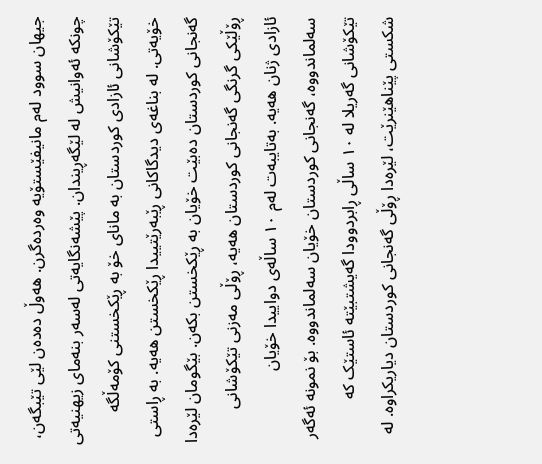جیهان سوود لەم مانیفێستۆیە وەردەگرن. هەوڵ دەدەن لێی تێبگەن، چونکە ئەوانیش لە لێگەڕیندان. پێشەنگایەتی لەسەر بنەمای زیهنیەتی تێکۆشانی ئازادی کوردستان بە مانای خۆ بە ڕێکخستنی کۆمەڵگە خۆیەتی. لە بناغەی دیدگاکانی ڕێبەرێتییدا ڕێکخستن هەیە. بە ڕاستی گەنجانی کوردستان دەبێت خۆیان بە ڕێکخستن بکەن. بێگومان لێرەدا ڕۆڵێکی گرنگی گەنجانی کوردستان هەیە، ڕۆڵی مەزنی تێکۆشانی ئازادی ژنان هەیە. بەتایبەت لەم ١٠ ساڵەی دواییدا خۆیان سەلماندووە، گەنجانی کوردستان خۆیان سەلماندووە. بۆ نمونە ئەگەر تێکۆشانی گەریلا لە ١٠ ساڵی ڕابردوودا گەیشتبێتە ئاستێک کە شکستی پێناهێنرێت، لێرەدا ڕۆڵی گەنجانی کوردستان دیاریکراوە. لە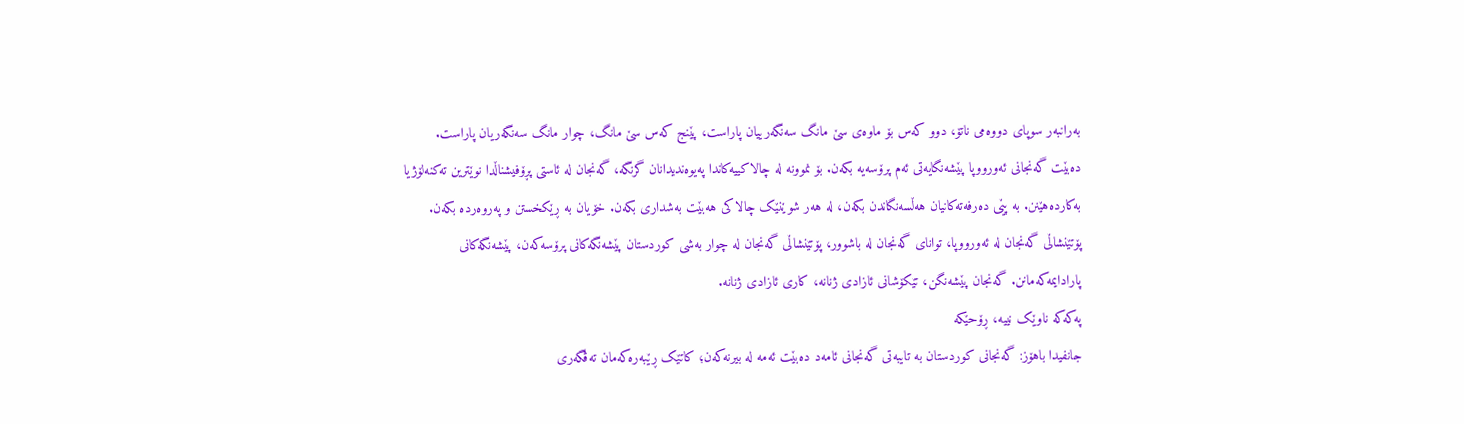بەرانبەر سوپای دووەمی ناتۆ، دوو کەس بۆ ماوەی سێ مانگ سەنگەرییان پاراست، پێنج کەس سێ مانگ، چوار مانگ سەنگەریان پاراست.
دەبێت گەنجانی ئەورووپا پێشەنگایەتی ئەم پرۆسەیە بکەن. بۆ نموونە لە چالاکییەکاندا پەیوەندیدانان گرنگە، گەنجان لە ئاستی پڕۆفیشناڵدا نوێترین تەکنەلۆژیا بەکاردەهێنن. بە پێی دەرفەتەکانیان هەڵسەنگاندن بکەن، لە هەر شوێنێک چالاکی هەبێت بەشداری بکەن. خۆیان بە ڕێکخستن و پەروەردە بکەن. پۆتێنشاڵی گەنجان لە ئەورووپا، توانای گەنجان لە باشوور، پۆتێنشاڵی گەنجان لە چوار بەشی کوردستان پێشەنگەکانی پرۆسەکەن، پێشەنگەکانی پارادایمەکەمانن. گەنجان پێشەنگن، تێکۆشانی ئازادی ژنانە، کاری ئازادی ژنانە.
پەکەکە ناوێک نییە، ڕۆحێکە
جانفیدا باهۆز: گەنجانی کوردستان بە تایبەتی گەنجانی ئامەد دەبێت ئەمە لە بیرنەکەن؛ کاتێک ڕێبەرەکەمان تەڤگەری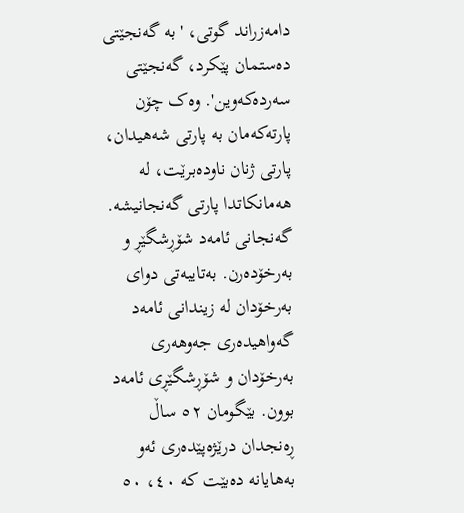دامەزراند گوتی، 'بە گەنجێتی دەستمان پێکرد، گەنجێتی سەردەکەوین'. وەک چۆن پارتەکەمان بە پارتی شەهیدان، پارتی ژنان ناودەبرێت، لە هەمانکاتدا پارتی گەنجانیشە. گەنجانی ئامەد شۆڕشگێڕ و بەرخۆدەرن. بەتایبەتی دوای بەرخۆدان لە زیندانی ئامەد گەواهیدەری جەوهەری بەرخۆدان و شۆڕشگێڕی ئامەد بوون. بێگومان ٥٢ ساڵ ڕەنجدان درێژەپێدەری ئەو بەهایانە دەبێت کە ٤٠، ٥٠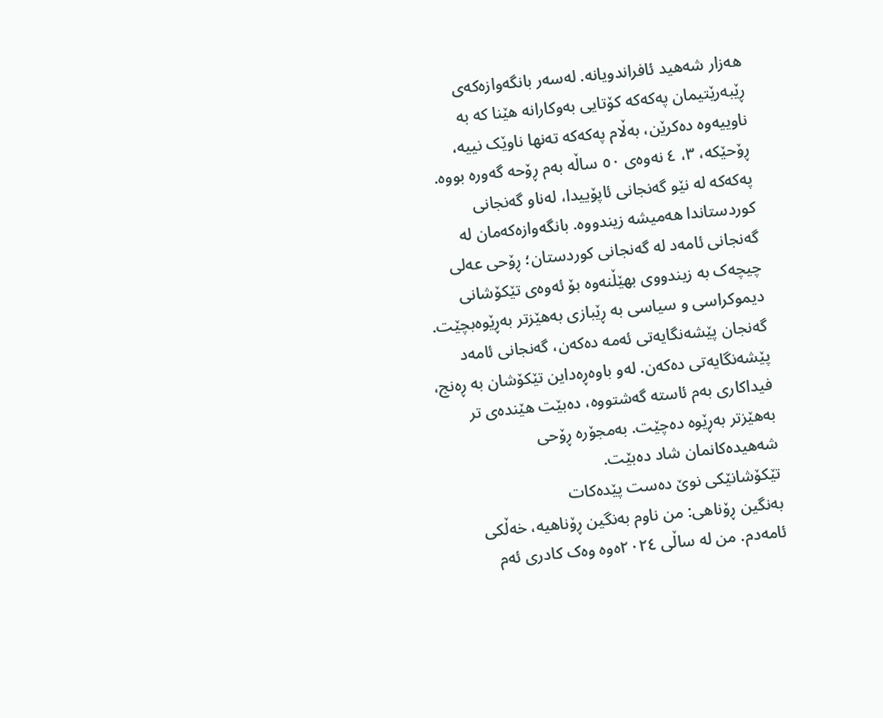هەزار شەهید ئافراندویانە. لەسەر بانگەوازەکەی ڕێبەرێتیمان پەکەکە کۆتایی بەوکارانە هێنا کە بە ناوییەوە دەکرێن، بەڵام پەکەکە تەنها ناوێک نییە، ڕۆحێکە، ٣، ٤ نەوەی ٥٠ ساڵە بەم ڕۆحە گەورە بووە. پەکەکە لە نێو گەنجانی ئاپۆییدا، لەناو گەنجانی کوردستاندا هەمیشە زیندووە. بانگەوازەکەمان لە گەنجانی ئامەد لە گەنجانی کوردستان؛ ڕۆحی عەلی چیچەک بە زیندووی بهێڵنەوە بۆ ئەوەی تێکۆشانی دیموکراسی و سیاسی بە ڕێبازی بەهێزتر بەڕێوەبچێت. گەنجان پێشەنگایەتی ئەمە دەکەن، گەنجانی ئامەد پێشەنگایەتی دەکەن. لەو باوەڕەداین تێکۆشان بە ڕەنج، فیداکاری بەم ئاستە گەشتووە، دەبێت هێندەی تر بەهێزتر بەڕێوە دەچێت. بەمجۆرە ڕۆحی شەهیدەکانمان شاد دەبێت.
تێکۆشانێکی نوێ دەست پێدەکات
بەنگین ڕۆناهی: من ناوم بەنگین ڕۆناهیە، خەڵکی ئامەدم. من لە ساڵی ٢٠٢٤ەوە وەک کادری ئەم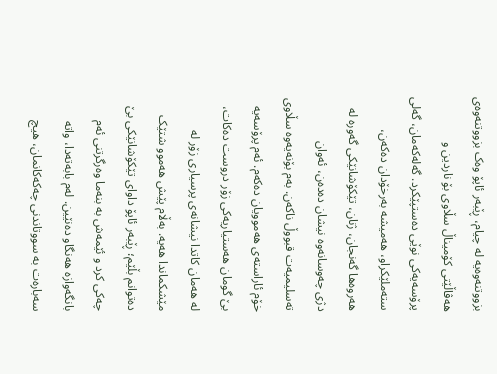بزووتنەوەیە لە چیام، ڕێبەر ئاپۆ وەک بزووتنەوەی هەڤاڵێتی کۆمیناڵ سڵاوی بۆ ناردین و پرۆسەیەکی نوێی دەستپێکرد. گەلەکەمان، گەلی ستەملێکراو، هەمیشە بەرخۆدان دەکەن، هەروەها گەنجان، ژنان، تێکۆشانێکی گەورە لە دژی چەوسانەوە نیشان دەدەن، ئەوان تەسلیمیەت قبووڵ ناکەن. بەم بۆنەیەوە سڵاوی خۆم ئاراستەی هەموویان دەکەم. ئەم پرۆسەیە بێ گومان هەستیاریەکی زۆر دروست دەکات، لە هەمان کاتدا نیشانەی پرسیاری زۆر لە مێشکماندا هەیە. بەڵام پێش هەموو شتێک دەتوانم بڵێم؛ ڕێبەر ئاپۆ داوای تێکۆشانێکی بێ چەکی کرد و ئێمەش بە بنەما وەرگرتنی ئەم بانگەوازە هەنگاو دەنێین. لەم بابەتەدا، واتە سەبارەت بە سووتاندنی چەکەکانمان، هیچ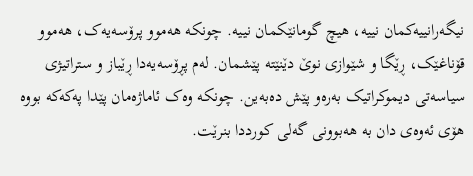نیگەرانییەکمان نییە، هیچ گومانێکمان نییە. چونکە هەموو پرۆسەیەک، هەموو قۆناغێک، ڕێگا و شێوازی نوێ دێنێتە پێشمان. لەم پڕۆسەیەدا ڕێباز و ستراتیژی سیاسەتی دیموکراتیک بەرەو پێش دەبەین. چونکە وەک ئاماژەمان پێدا پەکەکە بووە هۆی ئەوەی دان بە هەبوونی گەلی کورددا بنرێت.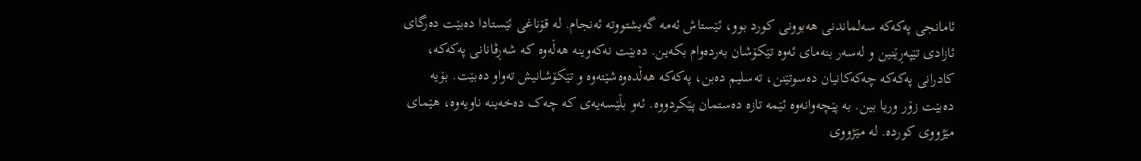ئامانجی پەکەکە سەلماندنی هەبوونی کورد بوو، ئێستاش ئەمە گەیشتووتە ئەنجام. لە قۆناغی ئێستادا دەبێت دەرگای ئازادی تێپەڕێنین و لەسەر بنەمای ئەوە تێکۆشان بەردەوام بکەین. دەبێت نەکەوینە هەڵەوە کە شەڕڤانانی پەکەکە، کادرانی پەکەکە چەکەکانیان دەسوتێنن، تەسلیم دەبن، پەکەکە هەڵدەوەشێتەوە و تێکۆشانیش تەواو دەبێت. بۆیە دەبێت زۆر وریا بین. بە پێچەوانەوە ئێمە تازە دەستمان پێکردووە. ئەو بڵێسەیەی کە چەک دەخەینە ناویەوە، هێمای مێژووی کوردە. لە مێژووی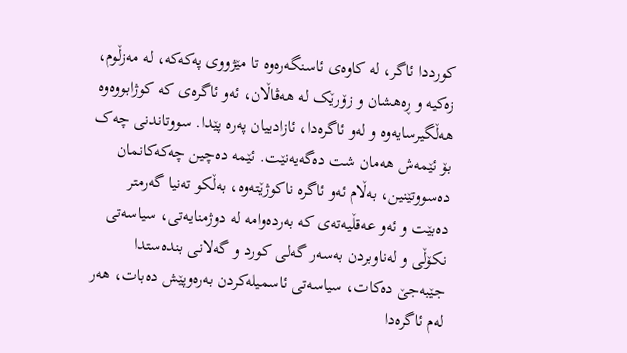کورددا ئاگر، لە کاوەی ئاسنگەرەوە تا مێژووی پەکەکە، لە مەزڵوم، زەکیە و ڕەهشان و زۆرێک لە هەڤاڵان، ئەو ئاگرەی کە کوژابووەوە هەڵگیرسایەوە و لەو ئاگرەدا، ئازادییان پەرە پێدا. سووتاندنی چەک بۆ ئێمەش هەمان شت دەگەیەنێت. ئێمە دەچین چەکەکانمان دەسووتێنین، بەڵام ئەو ئاگرە ناکوژێتەوە، بەڵکو تەنیا گەرمتر دەبێت و ئەو عەقڵیەتەی کە بەردەوامە لە دوژمنایەتی، سیاسەتی نکۆڵی و لەناوبردن بەسەر گەلی کورد و گەلانی بندەستدا جێبەجێ دەکات، سیاسەتی ئاسمیلەکردن بەرەوپێش دەبات، هەر لەم ئاگرەدا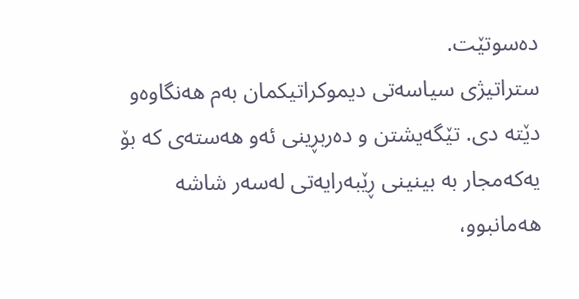دەسوتێت.
ستراتیژی سیاسەتی دیموکراتیکمان بەم هەنگاوەو دێتە دی. تێگەیشتن و دەربڕینی ئەو هەستەی کە بۆ یەکەمجار بە بینینی ڕێبەرایەتی لەسەر شاشە هەمانبوو،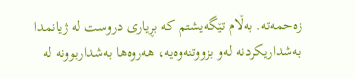زەحمەتە. بەڵام تێگەیشتم کە بڕیاری دروست لە ژیانمدا بەشداریکردنە لەو بزووتنەوەیە، هەروەها بەشداربوونە لە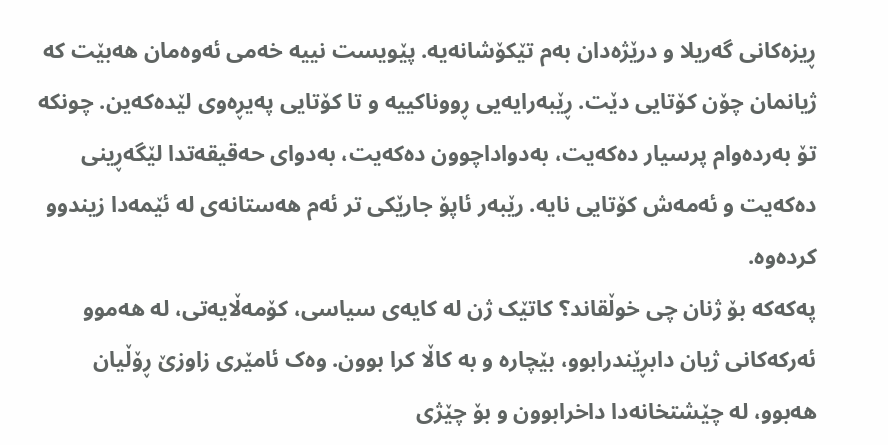ڕیزەکانی گەریلا و درێژەدان بەم تێکۆشانەیە. پێویست نییە خەمی ئەوەمان هەبێت کە ژیانمان چۆن کۆتایی دێت. ڕێبەرایەیی ڕووناکییە و تا کۆتایی پەیڕەوی لێدەکەین. چونکە تۆ بەردەوام پرسیار دەکەیت، بەدواداچوون دەکەیت، بەدوای حەقیقەتدا لێگەڕینی دەکەیت و ئەمەش کۆتایی نایە. رێبەر ئاپۆ جارێکی تر ئەم هەستانەی لە ئێمەدا زیندوو کردەوە.
پەکەکە بۆ ژنان چی خوڵقاند؟ کاتێک ژن لە کایەی سیاسی، کۆمەڵایەتی، لە هەموو ئەرکەکانی ژیان دابڕێندرابوو، بێچارە و بە کاڵا کرا بوون. وەک ئامێری زاوزێ ڕۆڵیان هەبوو، لە چێشتخانەدا داخرابوون و بۆ چێژی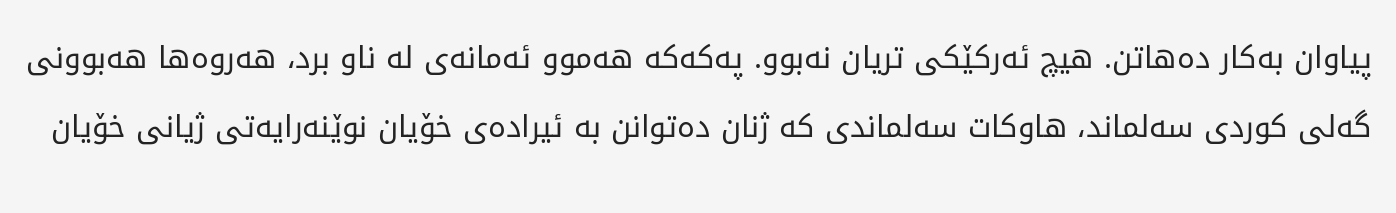پیاوان بەکار دەهاتن. هیچ ئەرکێکی تریان نەبوو. پەکەکە هەموو ئەمانەی لە ناو برد، هەروەها هەبوونی گەلی کوردی سەلماند، هاوکات سەلماندی کە ژنان دەتوانن بە ئیرادەی خۆیان نوێنەرایەتی ژیانی خۆیان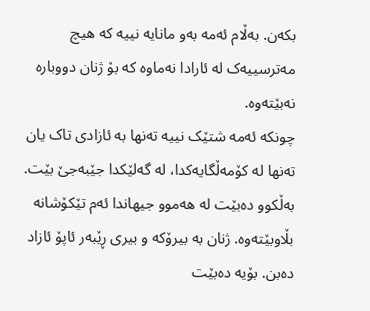بکەن. بەڵام ئەمە بەو مانایە نییە کە هیچ مەترسییەک لە ئارادا نەماوە کە بۆ ژنان دووبارە نەبێتەوە.
چونکە ئەمە شتێک نییە تەنها بە ئازادی تاک یان تەنها لە کۆمەڵگایەکدا، لە گەلێکدا جێبەجێ بێت. بەڵکوو دەبێت لە هەموو جیهاندا ئەم تێکۆشانە بڵاوبێتەوە. ژنان بە بیرۆکە و بیری ڕێبەر ئاپۆ ئازاد دەبن. بۆیە دەبێت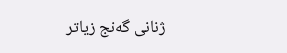ژنانی گەنج زیاتر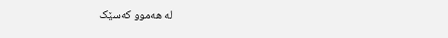لە هەموو کەسێک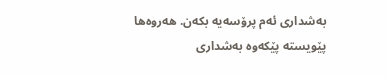بەشداری ئەم پرۆسەیە بکەن. هەروەها پێویستە پێکەوە بەشداری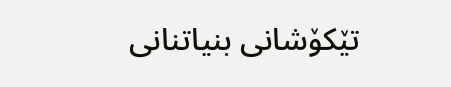تێکۆشانی بنیاتنانی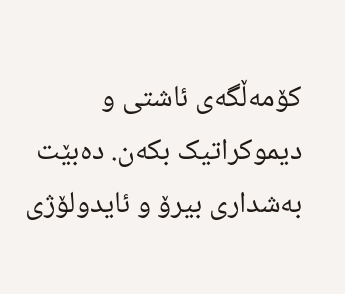کۆمەڵگەی ئاشتی و دیموکراتیک بکەن. دەبێت بەشداری بیرۆ و ئایدولۆژی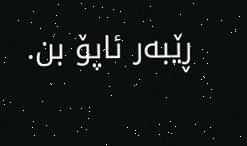ڕێبەر ئاپۆ بن.